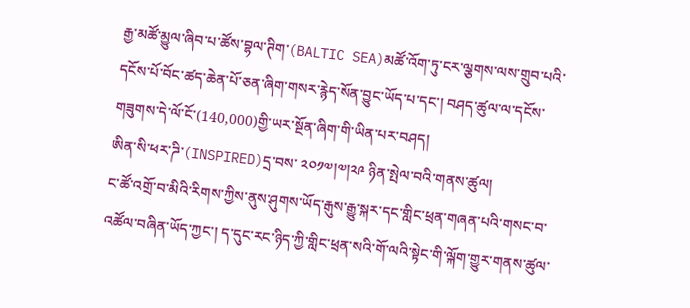རྒྱ་མཚོ་མྱུལ་ཞིབ་པ་ཚོས་བྷལ་ཊིག་(BALTIC SEA)མཚོ་འོག་ཏུ་ངར་ལྕགས་ལས་གྲུབ་པའི་དངོས་པོ་བོང་ཚད་ཆེན་པོ་ཅན་ཞིག་གསར་རྙེད་སོན་བྱུང་ཡོད་པ་དང་། བཤད་ཚུལ་ལ་དངོས་གཟུགས་དེ་ལོ་ངོ་(140,000)གྱི་ཡར་སྔོན་ཞིག་གི་ཡིན་པར་བཤད།
ཨིན་སི་ཕར་ཌི་(INSPIRED)དྲ་བས་ ༢༠༡༧།༧།༢༩ ཉིན་སྤེལ་བའི་གནས་ཚུལ།
ང་ཚོ་འགྲོ་བ་མིའི་རིགས་ཀྱིས་ནུས་ཤུགས་ཡོད་རྒུས་རྒྱུ་སྐར་དང་གླིང་ཕྲན་གཞན་པའི་གསང་བ་འཚོལ་བཞིན་ཡོད་ཀྱང་། ད་དུང་རང་ཉིད་ཀྱི་གླིང་ཕྲན་སའི་གོ་ལའི་སྟེང་གི་ལྐོག་གྱུར་གནས་ཚུལ་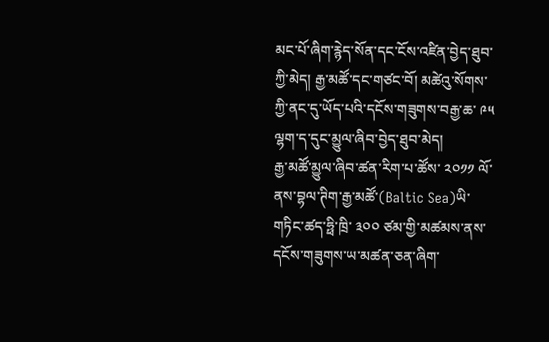མང་པོ་ཞིག་རྙེད་སོན་དང་ངོས་འཛིན་བྱེད་ཐུབ་ཀྱི་མེད། རྒྱ་མཚོ་དང་གཙང་བོ། མཚེའུ་སོགས་ཀྱི་ནང་དུ་ཡོད་པའི་དངོས་གཟུགས་བརྒྱ་ཆ་ ༩༥ ལྷག་ད་དུང་མྱུལ་ཞིབ་བྱེད་ཐུབ་མེད།
རྒྱ་མཚོ་མྱུལ་ཞིབ་ཚན་རིག་པ་ཚོས་ ༢༠༡༡ ལོ་ནས་བྷལ་ཊིག་རྒྱ་མཚོ་(Baltic Sea)ཡི་གཏིང་ཚད་ཧྥི་ཁྲི་ ༣༠༠ ཙམ་གྱི་མཚམས་ནས་དངོས་གཟུགས་ཡ་མཚན་ཅན་ཞིག་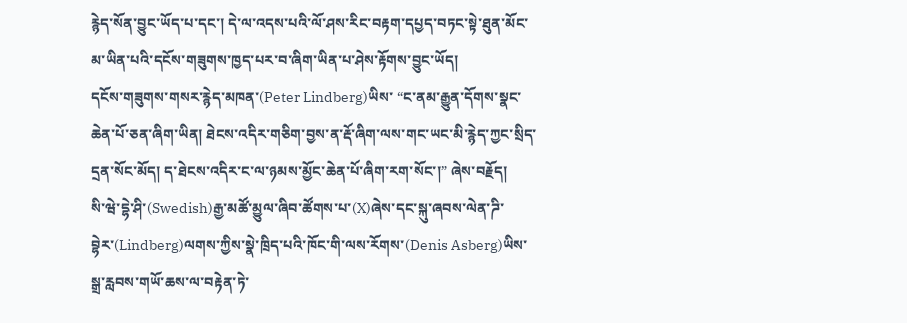རྙེད་སོན་བྱུང་ཡོད་པ་དང་། དེ་ལ་འདས་པའི་ལོ་ཤས་རིང་བརྟག་དཔྱད་བཏང་སྟེ་ཐུན་མོང་མ་ཡིན་པའི་དངོས་གཟུགས་ཁྱད་པར་བ་ཞིག་ཡིན་པ་ཤེས་རྟོགས་བྱུང་ཡོད།
དངོས་གཟུགས་གསར་རྙེད་མཁན་(Peter Lindberg)ཡིས་ “ང་ནམ་རྒྱུན་དོགས་སྣང་ཆེན་པོ་ཅན་ཞིག་ཡིན། ཐེངས་འདིར་གཅིག་བྱས་ན་རྡོ་ཞིག་ལས་གང་ཡང་མི་རྙེད་ཀྱང་སྲིད་དྲན་སོང་མོད། ད་ཐེངས་འདིར་ང་ལ་ཉམས་མྱོང་ཆེན་པོ་ཞིག་རག་སོང་།” ཞེས་བརྗོད།
སི་ཝེ་དྷེ་ཤི་(Swedish)རྒྱ་མཚོ་མྱུལ་ཞིབ་ཚོགས་པ་(X)ཞེས་དང་སྐུ་ཞབས་ལེན་ཌི་བྷེར་(Lindberg)ལགས་ཀྱིས་སྣེ་ཁྲིད་པའི་ཁོང་གི་ལས་རོགས་(Denis Asberg)ཡིས་སྒྲ་རླབས་གཡོ་ཆས་ལ་བརྟེན་ཏེ་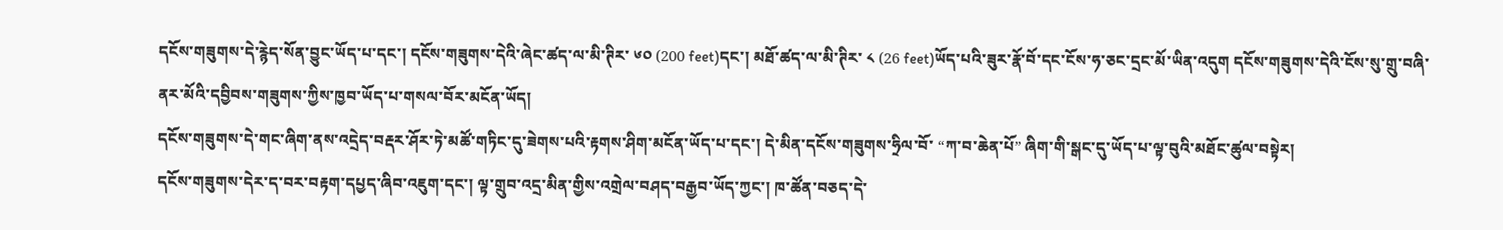དངོས་གཟུགས་དེ་རྙེད་སོན་བྱུང་ཡོད་པ་དང་། དངོས་གཟུགས་དེའི་ཞེང་ཚད་ལ་མི་ཊིར་ ༦༠ (200 feet)དང་། མཐོ་ཚད་ལ་མི་ཊིར་ ༨ (26 feet)ཡོད་པའི་ཟུར་རྣོ་བོ་དང་ངོས་ཧ་ཅང་དྲང་མོ་ཡིན་འདུག དངོས་གཟུགས་དེའི་ངོས་སུ་གྲུ་བཞི་ནར་མོའི་དབྱིབས་གཟུགས་ཀྱིས་ཁྱབ་ཡོད་པ་གསལ་བོར་མངོན་ཡོད།
དངོས་གཟུགས་དེ་གང་ཞིག་ནས་འདྲེད་བརྡར་ཤོར་ཏེ་མཚོ་གཏིང་དུ་ཟེགས་པའི་རྟགས་ཤིག་མངོན་ཡོད་པ་དང་། དེ་མིན་དངོས་གཟུགས་ཧྲིལ་བོ་ “ཀ་བ་ཆེན་པོ” ཞིག་གི་སྒང་དུ་ཡོད་པ་ལྟ་བུའི་མཐོང་ཚུལ་བསྟེར།
དངོས་གཟུགས་དེར་ད་བར་བརྟག་དཔྱད་ཞིབ་འཇུག་དང་། ལྟ་གྲུབ་འདྲ་མིན་གྱིས་འགྲེལ་བཤད་བརྒྱབ་ཡོད་ཀྱང་། ཁ་ཚོན་བཅད་དེ་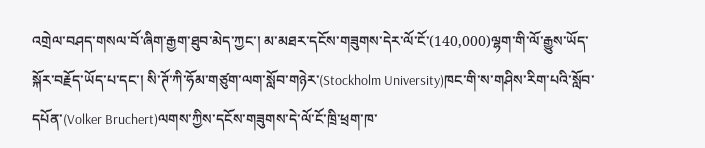འགྲེལ་བཤད་གསལ་བོ་ཞིག་རྒྱག་ཐུབ་མེད་ཀྱང་། མ་མཐར་དངོས་གཟུགས་དེར་ལོ་ངོ་(140,000)ལྷག་གི་ལོ་རྒྱུས་ཡོད་སྐོར་བརྗོད་ཡོད་པ་དང་། སི་ཊོ་ཀི་ཧོམ་གཙུག་ལག་སློབ་གཉེར་(Stockholm University)ཁང་གི་ས་གཤིས་རིག་པའི་སློབ་དཔོན་(Volker Bruchert)ལགས་ཀྱིས་དངོས་གཟུགས་དེ་ལོ་ངོ་ཁྲི་ཕྲག་ཁ་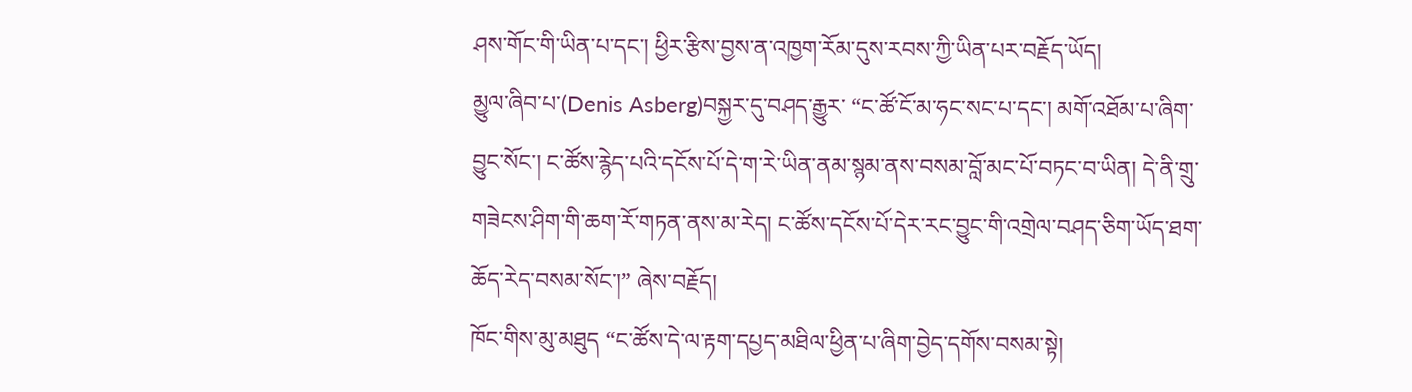ཤས་གོང་གི་ཡིན་པ་དང་། ཕྱིར་རྩིས་བྱས་ན་འཁྱག་རོམ་དུས་རབས་ཀྱི་ཡིན་པར་བརྗོད་ཡོད།
མྱུལ་ཞིབ་པ་(Denis Asberg)བསྐྱར་དུ་བཤད་རྒྱུར་ “ང་ཚོ་ངོ་མ་ཧང་སང་པ་དང་། མགོ་འཐོམ་པ་ཞིག་བྱུང་སོང་། ང་ཚོས་རྙེད་པའི་དངོས་པོ་དེ་ག་རེ་ཡིན་ནམ་སྙམ་ནས་བསམ་བློ་མང་པོ་བཏང་བ་ཡིན། དེ་ནི་གྲུ་གཟེངས་ཤིག་གི་ཆག་རོ་གཏན་ནས་མ་རེད། ང་ཚོས་དངོས་པོ་དེར་རང་བྱུང་གི་འགྲེལ་བཤད་ཅིག་ཡོད་ཐག་ཆོད་རེད་བསམ་སོང་།” ཞེས་བརྗོད།
ཁོང་གིས་མུ་མཐུད “ང་ཚོས་དེ་ལ་རྟག་དཔྱད་མཐིལ་ཕྱིན་པ་ཞིག་བྱེད་དགོས་བསམ་སྟེ།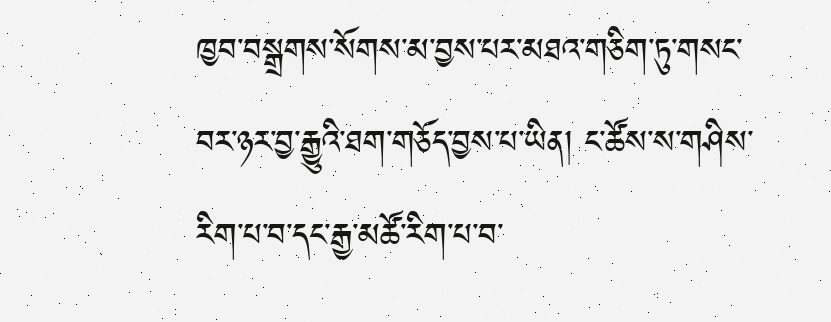ཁྱབ་བསྒྲགས་སོགས་མ་བྱས་པར་མཐའ་གཅིག་ཏུ་གསང་བར་ཉར་བྱ་རྒྱུའི་ཐག་གཅོད་བྱས་པ་ཡིན། ང་ཚོས་ས་གཤིས་རིག་པ་བ་དང་རྒྱ་མཚོ་རིག་པ་བ་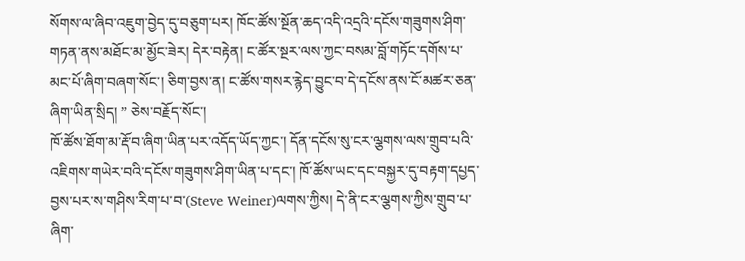སོགས་ལ་ཞིབ་འཇུག་བྱེད་དུ་བཅུག་པར། ཁོང་ཚོས་སྔོན་ཆད་འདི་འདྲའི་དངོས་གཟུགས་ཤིག་གཏན་ནས་མཐོང་མ་མྱོང་ཟེར། དེར་བརྟེན། ང་ཚོར་སྔར་ལས་ཀྱང་བསམ་བློ་གཏོང་དགོས་པ་མང་པོ་ཞིག་བཞག་སོང་། ཅིག་བྱས་ན། ང་ཚོས་གསར་རྙེད་བྱུང་བ་དེ་དངོས་ནས་ངོ་མཚར་ཅན་ཞིག་ཡིན་སྲིད། ” ཅེས་བརྗོད་སོང་།
ཁོ་ཚོས་ཐོག་མ་རྡོ་བ་ཞིག་ཡིན་པར་འདོད་ཡོད་ཀྱང་། དོན་དངོས་སུ་ངར་ལྕགས་ལས་གྲུབ་པའི་འཇིགས་གཡེར་བའི་དངོས་གཟུགས་ཤིག་ཡིན་པ་དང་། ཁོ་ཚོས་ཡང་དང་བསྐྱར་དུ་བརྟག་དཔྱད་བྱས་པར་ས་གཤིས་རིག་པ་བ་(Steve Weiner)ལགས་ཀྱིས། དེ་ནི་ངར་ལྕགས་ཀྱིས་གྲུབ་པ་ཞིག་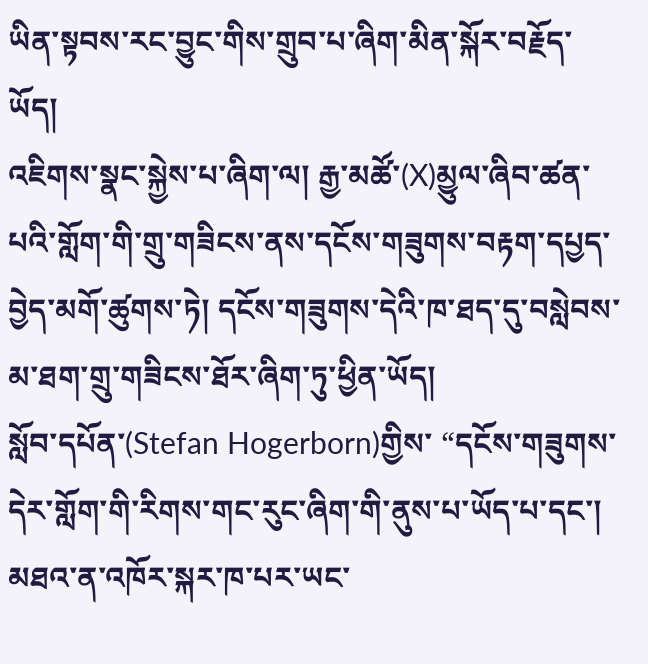ཡིན་སྟབས་རང་བྱུང་གིས་གྲུབ་པ་ཞིག་མིན་སྐོར་བརྗོད་ཡོད།
འཇིགས་སྣང་སྐྱེས་པ་ཞིག་ལ། རྒྱ་མཚོ་(X)མྱུལ་ཞིབ་ཚན་པའི་གློག་གི་གྲུ་གཟིངས་ནས་དངོས་གཟུགས་བརྟག་དཔྱད་བྱེད་མགོ་ཚུགས་ཏེ། དངོས་གཟུགས་དེའི་ཁ་ཐད་དུ་བསླེབས་མ་ཐག་གྲུ་གཟིངས་ཐོར་ཞིག་ཏུ་ཕྱིན་ཡོད།
སློབ་དཔོན་(Stefan Hogerborn)གྱིས་ “དངོས་གཟུགས་དེར་གློག་གི་རིགས་གང་རུང་ཞིག་གི་ནུས་པ་ཡོད་པ་དང་། མཐའ་ན་འཁོར་སྐར་ཁ་པར་ཡང་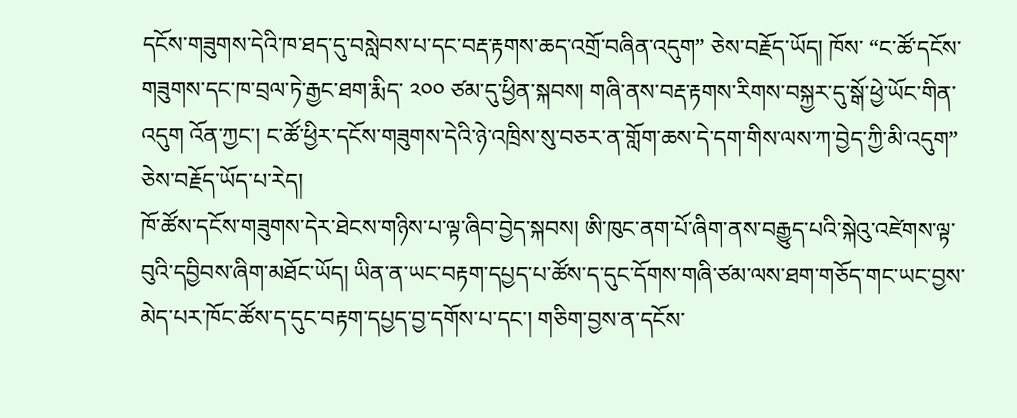དངོས་གཟུགས་དེའི་ཁ་ཐད་དུ་བསླེབས་པ་དང་བརྡ་རྟགས་ཆད་འགྲོ་བཞིན་འདུག” ཅེས་བརྗོད་ཡོད། ཁོས་ “ང་ཚོ་དངོས་གཟུགས་དང་ཁ་བྲལ་ཏེ་རྒྱང་ཐག་རྨིད་ ༢༠༠ ཙམ་དུ་ཕྱིན་སྐབས། གཞི་ནས་བརྡ་རྟགས་རིགས་བསྐྱར་དུ་སྒོ་ཕྱེ་ཡོང་གིན་འདུག འོན་ཀྱང་། ང་ཚོ་ཕྱིར་དངོས་གཟུགས་དེའི་ཉེ་འཁྲིས་སུ་བཅར་ན་གློག་ཆས་དེ་དག་གིས་ལས་ཀ་བྱེད་ཀྱི་མི་འདུག” ཅེས་བརྗོད་ཡོད་པ་རེད།
ཁོ་ཚོས་དངོས་གཟུགས་དེར་ཐེངས་གཉིས་པ་ལྟ་ཞིབ་བྱེད་སྐབས། ཨི་ཁུང་ནག་པོ་ཞིག་ནས་བརྒྱུད་པའི་སྐེའུ་འཛེགས་ལྟ་བུའི་དབྱིབས་ཞིག་མཐོང་ཡོད། ཡིན་ན་ཡང་བརྟག་དཔྱད་པ་ཚོས་ད་དུང་དོགས་གཞི་ཙམ་ལས་ཐག་གཅོད་གང་ཡང་བྱས་མེད་པར་ཁོང་ཚོས་ད་དུང་བརྟག་དཔྱད་བྱ་དགོས་པ་དང་། གཅིག་བྱས་ན་དངོས་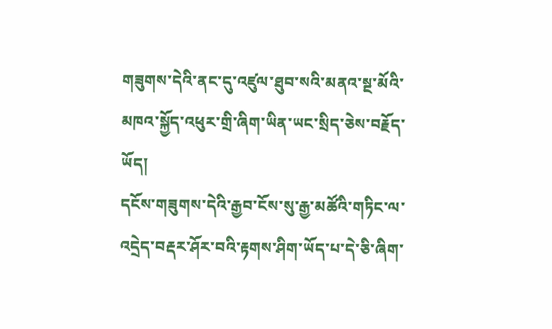གཟུགས་དེའི་ནང་དུ་འཛུལ་ཐུབ་སའི་མནའ་སྔ་མོའི་མཁའ་སྐྱོད་འཕུར་གྲི་ཞིག་ཡིན་ཡང་སྲིད་ཅེས་བརྗོད་ཡོད།
དངོས་གཟུགས་དེའི་རྒྱབ་ངོས་སུ་རྒྱ་མཚོའི་གཏིང་ལ་འདྲེད་བརྡར་ཤོར་བའི་རྟགས་ཤིག་ཡོད་པ་དེ་ཅི་ཞིག་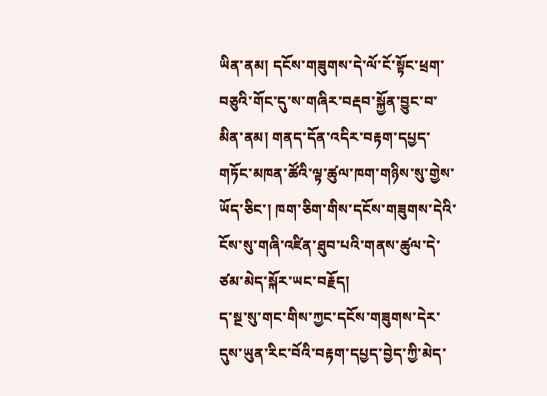ཡིན་ནམ། དངོས་གཟུགས་དེ་ལོ་ངོ་སྟོང་ཕྲག་བཅུའི་གོང་དུ་ས་གཞིར་བརྡབ་སྐྱོན་བྱུང་བ་མིན་ནམ། གནད་དོན་འདིར་བརྟག་དཔྱད་གཏོང་མཁན་ཚོའི་ལྟ་ཚུལ་ཁག་གཉིས་སུ་གྱེས་ཡོད་ཅིང་། ཁག་ཅིག་གིས་དངོས་གཟུགས་དེའི་ངོས་སུ་གཞི་འཛིན་ཐུབ་པའི་གནས་ཚུལ་དེ་ཙམ་མེད་སྐོར་ཡང་བརྗོད།
ད་སྔ་སུ་གང་གིས་ཀྱང་དངོས་གཟུགས་དེར་དུས་ཡུན་རིང་བོའི་བརྟག་དཔྱད་བྱེད་ཀྱི་མེད་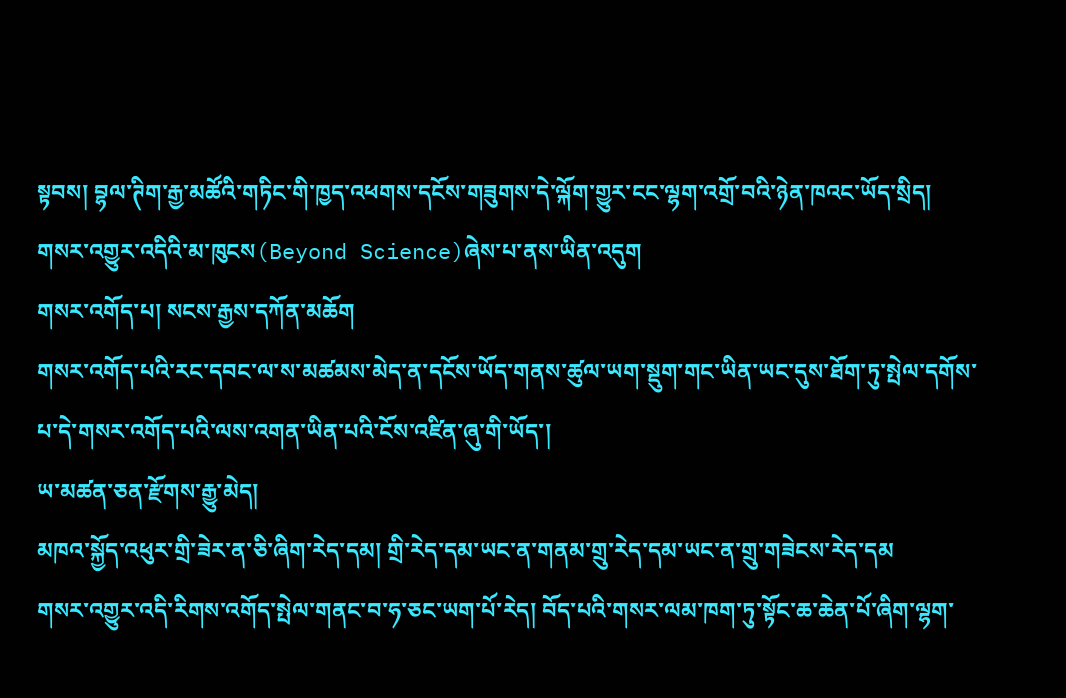སྟབས། བྷལ་ཊིག་རྒྱ་མཚོའི་གཏིང་གི་ཁྱད་འཕགས་དངོས་གཟུགས་དེ་ལྐོག་གྱུར་ངང་ལྷག་འགྲོ་བའི་ཉེན་ཁའང་ཡོད་སྲིད།
གསར་འགྱུར་འདིའི་མ་ཁུངས(Beyond Science)ཞེས་པ་ནས་ཡིན་འདུག
གསར་འགོད་པ། སངས་རྒྱས་དཀོན་མཆོག
གསར་འགོད་པའི་རང་དབང་ལ་ས་མཚམས་མེད་ན་དངོས་ཡོད་གནས་ཚུལ་ཡག་སྡུག་གང་ཡིན་ཡང་དུས་ཐོག་ཏུ་སྤེལ་དགོས་པ་དེ་གསར་འགོད་པའི་ལས་འགན་ཡིན་པའི་ངོས་འཛིན་ཞུ་གི་ཡོད་།
ཡ་མཚན་ཅན་རྫོགས་རྒྱུ་མེད།
མཁའ་སྐྱོད་འཕུར་གྲི་ཟེར་ན་ཅི་ཞིག་རེད་དམ། གྲི་རེད་དམ་ཡང་ན་གནམ་གྲུ་རེད་དམ་ཡང་ན་གྲུ་གཟེངས་རེད་དམ
གསར་འགྱུར་འདི་རིགས་འགོད་སྤེལ་གནང་བ་ཧ་ཅང་ཡག་པོ་རེད། བོད་པའི་གསར་ལམ་ཁག་ཏུ་སྟོང་ཆ་ཆེན་པོ་ཞིག་ལྷག་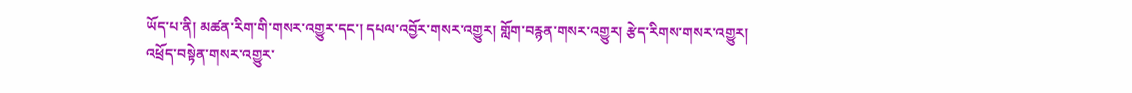ཡོད་པ་ནི། མཚན་རིག་གི་གསར་འགྱུར་དང་། དཔལ་འབྱོར་གསར་འགྱུར། གློག་བརྙན་གསར་འགྱུར། རྩེད་རིགས་གསར་འགྱུར། འཕྲོད་བསྟེན་གསར་འགྱུར་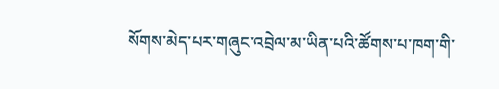སོགས་མེད་པར་གཞུང་འབྲེལ་མ་ཡིན་པའི་ཚོགས་པ་ཁག་གི་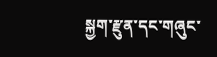སྐྱག་རྫུན་དང་གཞུང་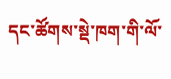དང་ཚོགས་སྡེ་ཁག་གི་ལོ་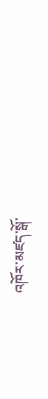འཁོར་མཛད་སྒོ་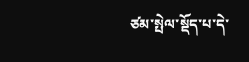ཙམ་སྤེལ་སྡོད་པ་དེ་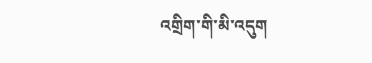འགྲིག་གི་མི་འདུག